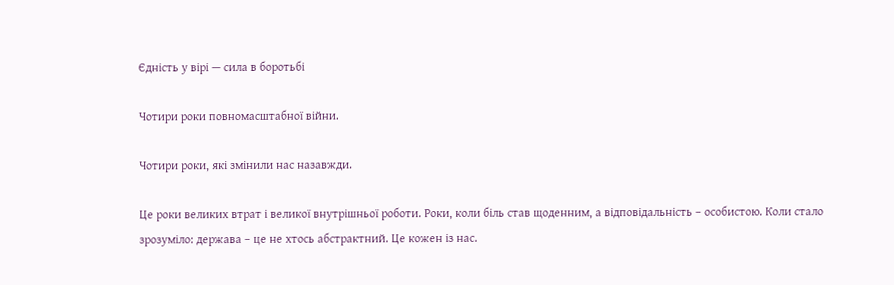Єдність у вірі — сила в боротьбі

Чотири роки повномасштабної війни.

Чотири роки, які змінили нас назавжди.

Це роки великих втрат і великої внутрішньої роботи. Роки, коли біль став щоденним, а відповідальність – особистою. Коли стало зрозуміло: держава – це не хтось абстрактний. Це кожен із нас.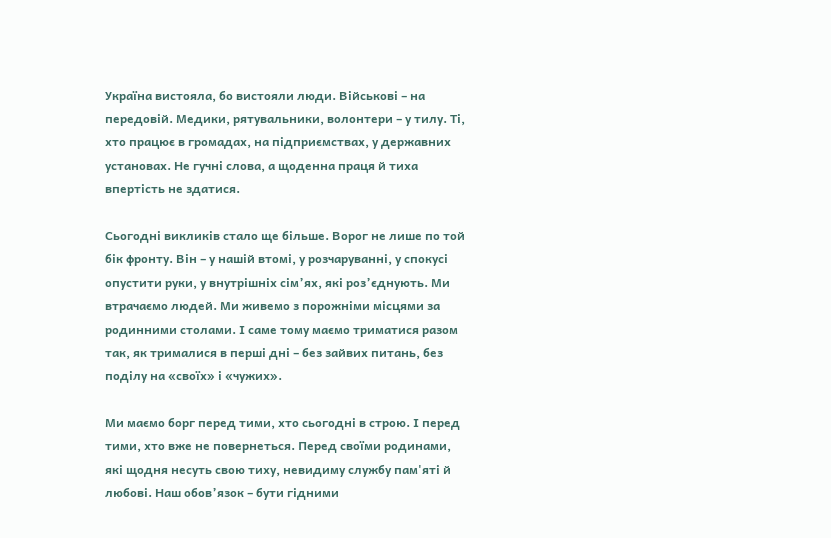Україна вистояла, бо вистояли люди. Військові – на передовій. Медики, рятувальники, волонтери – у тилу. Ті, хто працює в громадах, на підприємствах, у державних установах. Не гучні слова, а щоденна праця й тиха впертість не здатися.

Сьогодні викликів стало ще більше. Ворог не лише по той бік фронту. Він – у нашій втомі, у розчаруванні, у спокусі опустити руки, у внутрішніх сім’ях, які роз’єднують. Ми втрачаємо людей. Ми живемо з порожніми місцями за родинними столами. І саме тому маємо триматися разом так, як трималися в перші дні – без зайвих питань, без поділу на «своїх» і «чужих».

Ми маємо борг перед тими, хто сьогодні в строю. І перед тими, хто вже не повернеться. Перед своїми родинами, які щодня несуть свою тиху, невидиму службу пам'яті й любові. Наш обов’язок – бути гідними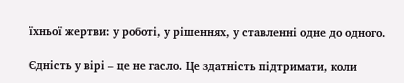їхньої жертви: у роботі, у рішеннях, у ставленні одне до одного.

Єдність у вірі – це не гасло. Це здатність підтримати, коли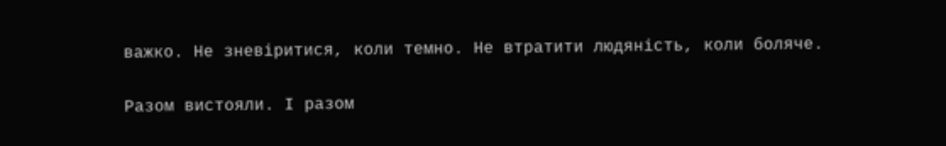важко. Не зневіритися, коли темно. Не втратити людяність, коли боляче.

Разом вистояли. І разом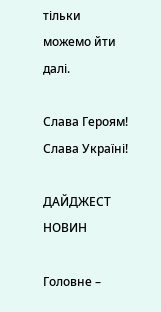тільки можемо йти далі.

Слава Героям! Слава Україні!

ДАЙДЖЕСТ НОВИН

Головне –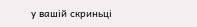у вашій скриньці